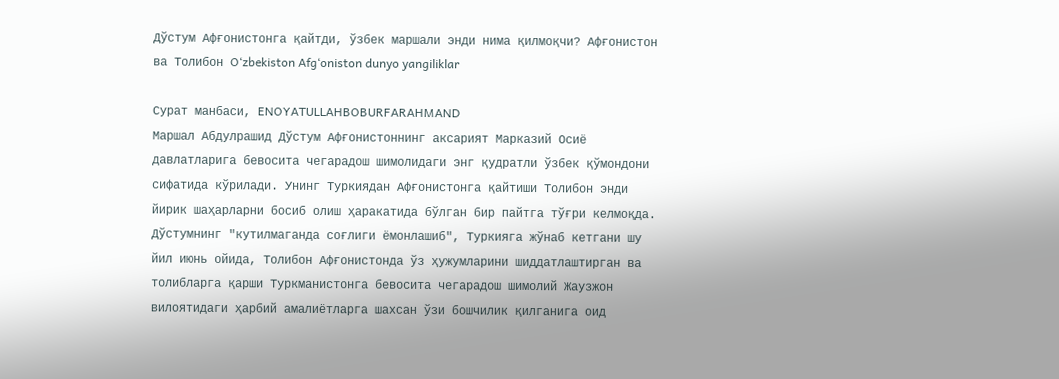Дўстум Афғонистонга қайтди, ўзбек маршали энди нима қилмоқчи? Афғонистон ва Толибон O‘zbekiston Afg‘oniston dunyo yangiliklar

Сурат манбаси, ENOYATULLAHBOBURFARAHMAND
Маршал Абдулрашид Дўстум Афғонистоннинг аксарият Марказий Осиё давлатларига бевосита чегарадош шимолидаги энг қудратли ўзбек қўмондони сифатида кўрилади. Унинг Туркиядан Афғонистонга қайтиши Толибон энди йирик шаҳарларни босиб олиш ҳаракатида бўлган бир пайтга тўғри келмоқда.
Дўстумнинг "кутилмаганда соғлиги ёмонлашиб", Туркияга жўнаб кетгани шу йил июнь ойида, Толибон Афғонистонда ўз ҳужумларини шиддатлаштирган ва толибларга қарши Туркманистонга бевосита чегарадош шимолий Жаузжон вилоятидаги ҳарбий амалиётларга шахсан ўзи бошчилик қилганига оид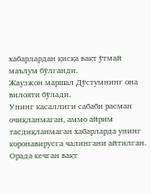хабарлардан қисқа вақт ўтмай маълум бўлганди.
Жаузжон маршал Дўстумнинг она вилояти бўлади.
Унинг касаллиги сабаби расман очиқланмаган, аммо айрим тасдиқланмаган хабарларда унинг коронавирусга чалингани айтилган.
Орада кечган вақт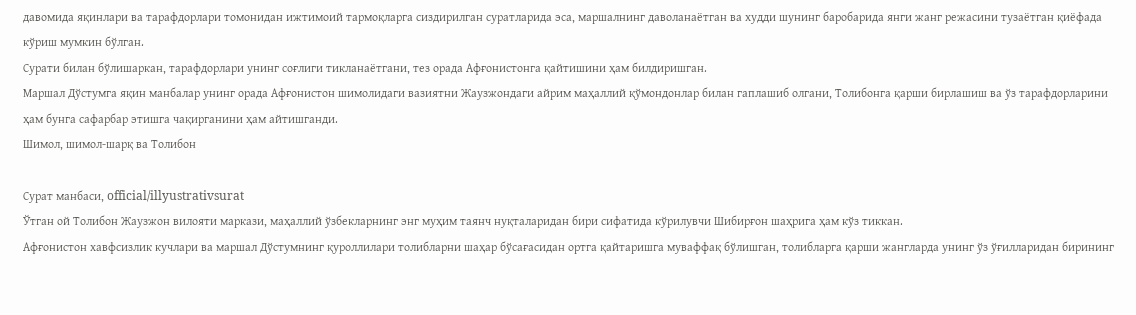давомида яқинлари ва тарафдорлари томонидан ижтимоий тармоқларга сиздирилган суратларида эса, маршалнинг даволанаётган ва худди шунинг баробарида янги жанг режасини тузаётган қиёфада кўриш мумкин бўлган.
Сурати билан бўлишаркан, тарафдорлари унинг соғлиги тикланаётгани, тез орада Афғонистонга қайтишини ҳам билдиришган.
Маршал Дўстумга яқин манбалар унинг орада Афғонистон шимолидаги вазиятни Жаузжондаги айрим маҳаллий қўмондонлар билан гаплашиб олгани, Толибонга қарши бирлашиш ва ўз тарафдорларини ҳам бунга сафарбар этишга чақирганини ҳам айтишганди.
Шимол, шимол-шарқ ва Толибон

Сурат манбаси, official/illyustrativsurat
Ўтган ой Толибон Жаузжон вилояти маркази, маҳаллий ўзбекларнинг энг муҳим таянч нуқталаридан бири сифатида кўрилувчи Шибирғон шаҳрига ҳам кўз тиккан.
Афғонистон хавфсизлик кучлари ва маршал Дўстумнинг қуроллилари толибларни шаҳар бўсағасидан ортга қайтаришга муваффақ бўлишган, толибларга қарши жангларда унинг ўз ўғилларидан бирининг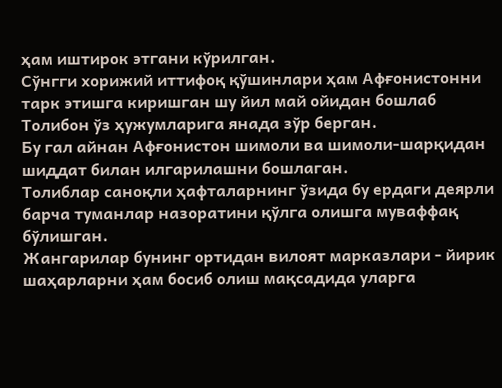ҳам иштирок этгани кўрилган.
Сўнгги хорижий иттифоқ қўшинлари ҳам Афғонистонни тарк этишга киришган шу йил май ойидан бошлаб Толибон ўз ҳужумларига янада зўр берган.
Бу гал айнан Афғонистон шимоли ва шимоли-шарқидан шиддат билан илгарилашни бошлаган.
Толиблар саноқли ҳафталарнинг ўзида бу ердаги деярли барча туманлар назоратини қўлга олишга муваффақ бўлишган.
Жангарилар бунинг ортидан вилоят марказлари - йирик шаҳарларни ҳам босиб олиш мақсадида уларга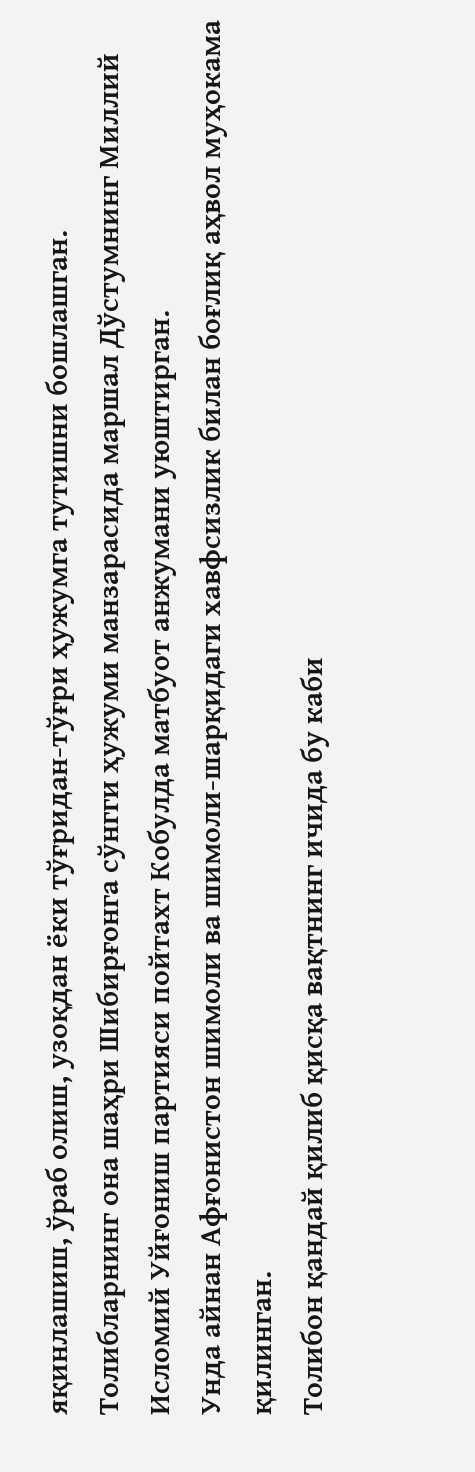яқинлашиш, ўраб олиш, узоқдан ёки тўғридан-тўғри ҳужумга тутишни бошлашган.
Толибларнинг она шаҳри Шибирғонга сўнгги ҳужуми манзарасида маршал Дўстумнинг Миллий Исломий Уйғониш партияси пойтахт Кобулда матбуот анжумани уюштирган.
Унда айнан Афғонистон шимоли ва шимоли-шарқидаги хавфсизлик билан боғлиқ аҳвол муҳокама қилинган.
Толибон қандай қилиб қисқа вақтнинг ичида бу каби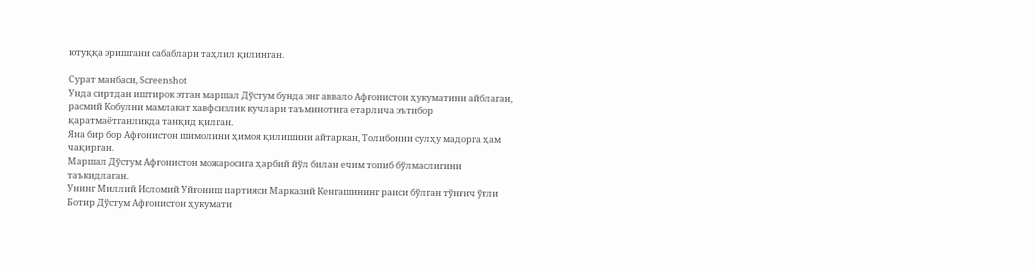ютуққа эришгани сабаблари таҳлил қилинган.

Сурат манбаси, Screenshot
Унда сиртдан иштирок этган маршал Дўстум бунда энг аввало Афғонистон ҳукуматини айблаган, расмий Кобулни мамлакат хавфсизлик кучлари таъминотига етарлича эътибор қаратмаётганликда танқид қилган.
Яна бир бор Афғонистон шимолини ҳимоя қилишини айтаркан, Толибонни сулҳу мадорга ҳам чақирган.
Маршал Дўстум Афғонистон можаросига ҳарбий йўл билан ечим топиб бўлмаслигини таъкидлаган.
Унинг Миллий Исломий Уйғониш партияси Марказий Кенгашининг раиси бўлган тўнғич ўғли Ботир Дўстум Афғонистон ҳукумати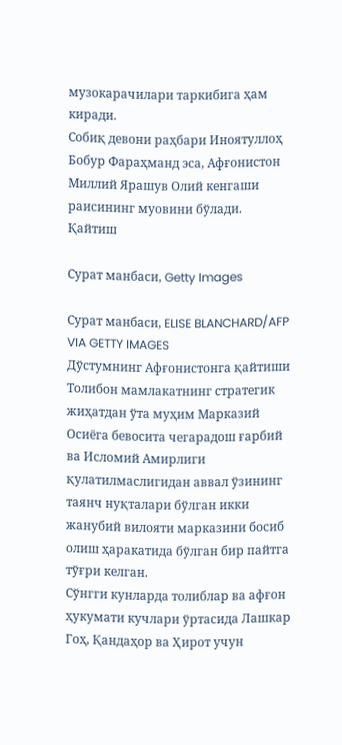музокарачилари таркибига ҳам киради.
Собиқ девони раҳбари Иноятуллоҳ Бобур Фараҳманд эса, Афғонистон Миллий Ярашув Олий кенгаши раисининг муовини бўлади.
Қайтиш

Сурат манбаси, Getty Images

Сурат манбаси, ELISE BLANCHARD/AFP VIA GETTY IMAGES
Дўстумнинг Афғонистонга қайтиши Толибон мамлакатнинг стратегик жиҳатдан ўта муҳим Марказий Осиёга бевосита чегарадош ғарбий ва Исломий Амирлиги қулатилмаслигидан аввал ўзининг таянч нуқталари бўлган икки жанубий вилояти марказини босиб олиш ҳаракатида бўлган бир пайтга тўғри келган.
Сўнгги кунларда толиблар ва афғон ҳукумати кучлари ўртасида Лашкар Гоҳ, Қандаҳор ва Ҳирот учун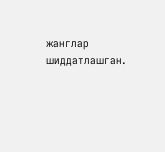жанглар шиддатлашган.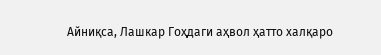Айниқса, Лашкар Гоҳдаги аҳвол ҳатто халқаро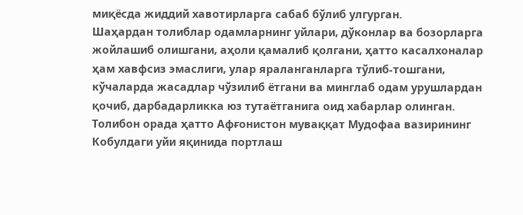миқёсда жиддий хавотирларга сабаб бўлиб улгурган.
Шаҳардан толиблар одамларнинг уйлари, дўконлар ва бозорларга жойлашиб олишгани, аҳоли қамалиб қолгани, ҳатто касалхоналар ҳам хавфсиз эмаслиги, улар яраланганларга тўлиб-тошгани, кўчаларда жасадлар чўзилиб ётгани ва минглаб одам урушлардан қочиб, дарбадарликка юз тутаётганига оид хабарлар олинган.
Толибон орада ҳатто Афғонистон муваққат Мудофаа вазирининг Кобулдаги уйи яқинида портлаш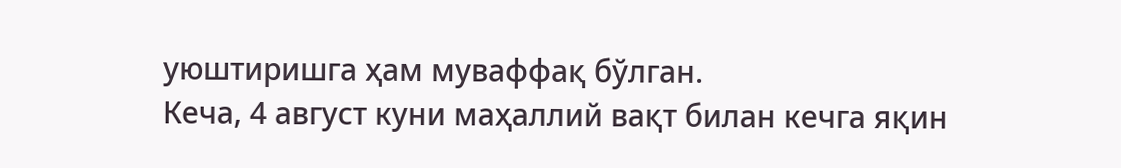уюштиришга ҳам муваффақ бўлган.
Кеча, 4 август куни маҳаллий вақт билан кечга яқин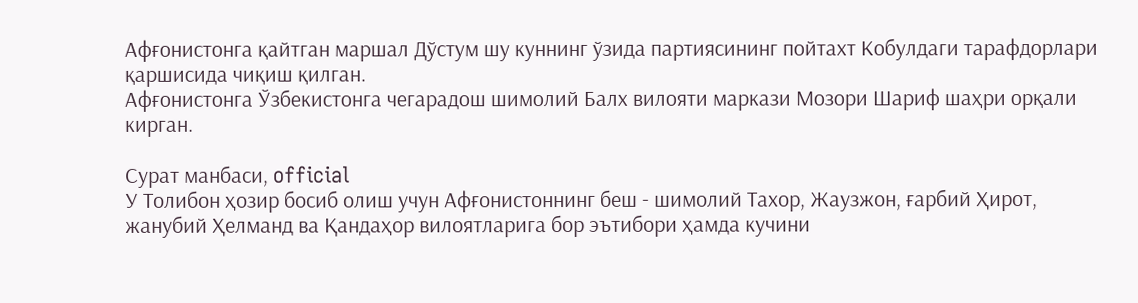Афғонистонга қайтган маршал Дўстум шу куннинг ўзида партиясининг пойтахт Кобулдаги тарафдорлари қаршисида чиқиш қилган.
Афғонистонга Ўзбекистонга чегарадош шимолий Балх вилояти маркази Мозори Шариф шаҳри орқали кирган.

Сурат манбаси, official
У Толибон ҳозир босиб олиш учун Афғонистоннинг беш - шимолий Тахор, Жаузжон, ғарбий Ҳирот, жанубий Ҳелманд ва Қандаҳор вилоятларига бор эътибори ҳамда кучини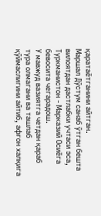қаратаётганини айтган.
Маршал Дўстум санаб ўтган бешта вилоятдан дастлабки учтаси эса, Туркманистон - Марказий Осиёга бевосита чегарадош.
У мавжуд вазиятга четдан қараб тура олмагани ва ташлаб қўймаслигини айтиб, афғон халқига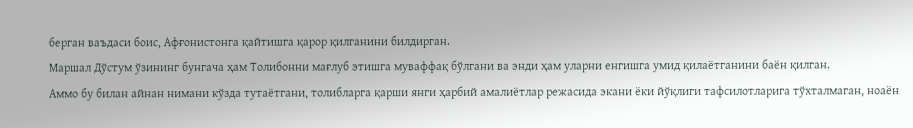берган ваъдаси боис, Афғонистонга қайтишга қарор қилганини билдирган.
Маршал Дўстум ўзининг бунгача ҳам Толибонни мағлуб этишга муваффақ бўлгани ва энди ҳам уларни енгишга умид қилаётганини баён қилган.
Аммо бу билан айнан нимани кўзда тутаётгани, толибларга қарши янги ҳарбий амалиётлар режасида экани ёки йўқлиги тафсилотларига тўхталмаган, ноаён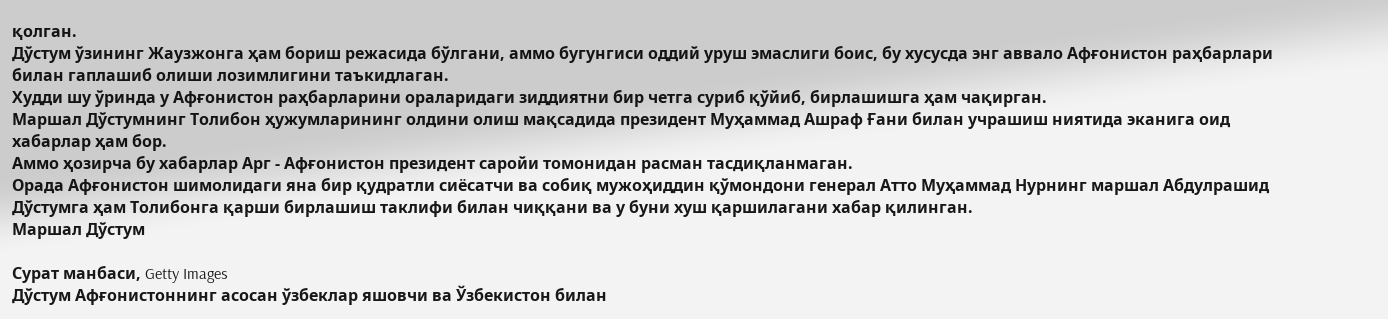қолган.
Дўстум ўзининг Жаузжонга ҳам бориш режасида бўлгани, аммо бугунгиси оддий уруш эмаслиги боис, бу хусусда энг аввало Афғонистон раҳбарлари билан гаплашиб олиши лозимлигини таъкидлаган.
Худди шу ўринда у Афғонистон раҳбарларини ораларидаги зиддиятни бир четга суриб қўйиб, бирлашишга ҳам чақирган.
Маршал Дўстумнинг Толибон ҳужумларининг олдини олиш мақсадида президент Муҳаммад Ашраф Ғани билан учрашиш ниятида эканига оид хабарлар ҳам бор.
Аммо ҳозирча бу хабарлар Арг - Афғонистон президент саройи томонидан расман тасдиқланмаган.
Орада Афғонистон шимолидаги яна бир қудратли сиёсатчи ва собиқ мужоҳиддин қўмондони генерал Атто Муҳаммад Нурнинг маршал Абдулрашид Дўстумга ҳам Толибонга қарши бирлашиш таклифи билан чиққани ва у буни хуш қаршилагани хабар қилинган.
Маршал Дўстум

Сурат манбаси, Getty Images
Дўстум Афғонистоннинг асосан ўзбеклар яшовчи ва Ўзбекистон билан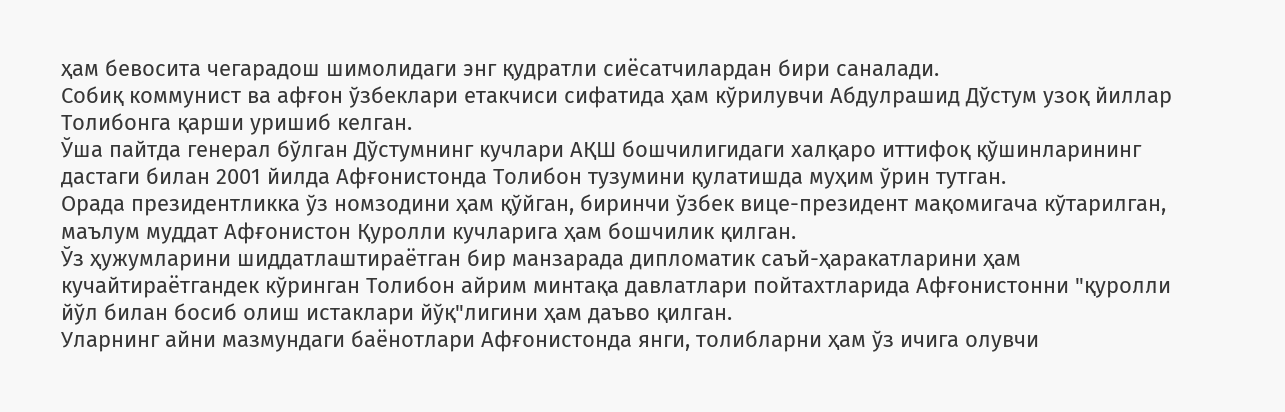ҳам бевосита чегарадош шимолидаги энг қудратли сиёсатчилардан бири саналади.
Собиқ коммунист ва афғон ўзбеклари етакчиси сифатида ҳам кўрилувчи Абдулрашид Дўстум узоқ йиллар Толибонга қарши уришиб келган.
Ўша пайтда генерал бўлган Дўстумнинг кучлари АҚШ бошчилигидаги халқаро иттифоқ қўшинларининг дастаги билан 2001 йилда Афғонистонда Толибон тузумини қулатишда муҳим ўрин тутган.
Орада президентликка ўз номзодини ҳам қўйган, биринчи ўзбек вице-президент мақомигача кўтарилган, маълум муддат Афғонистон Қуролли кучларига ҳам бошчилик қилган.
Ўз ҳужумларини шиддатлаштираётган бир манзарада дипломатик саъй-ҳаракатларини ҳам кучайтираётгандек кўринган Толибон айрим минтақа давлатлари пойтахтларида Афғонистонни "қуролли йўл билан босиб олиш истаклари йўқ"лигини ҳам даъво қилган.
Уларнинг айни мазмундаги баёнотлари Афғонистонда янги, толибларни ҳам ўз ичига олувчи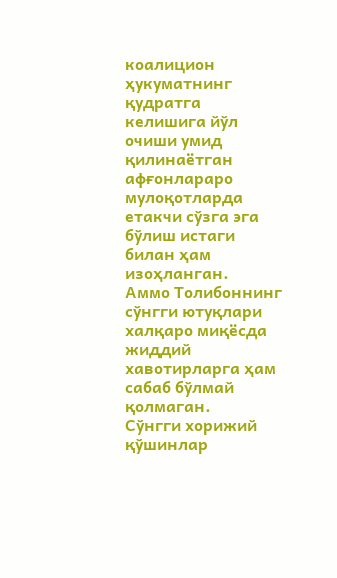коалицион ҳукуматнинг қудратга келишига йўл очиши умид қилинаётган афғонлараро мулоқотларда етакчи сўзга эга бўлиш истаги билан ҳам изоҳланган.
Аммо Толибоннинг сўнгги ютуқлари халқаро миқёсда жиддий хавотирларга ҳам сабаб бўлмай қолмаган.
Сўнгги хорижий қўшинлар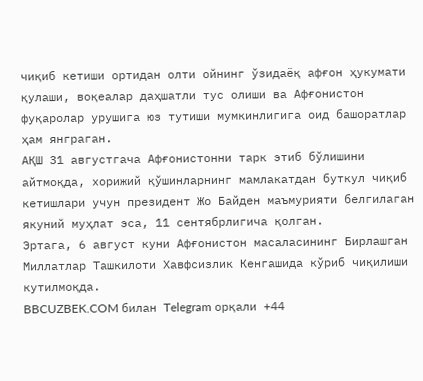чиқиб кетиши ортидан олти ойнинг ўзидаёқ афғон ҳукумати қулаши, воқеалар даҳшатли тус олиши ва Афғонистон фуқаролар урушига юз тутиши мумкинлигига оид башоратлар ҳам янграган.
АҚШ 31 августгача Афғонистонни тарк этиб бўлишини айтмоқда, хорижий қўшинларнинг мамлакатдан буткул чиқиб кетишлари учун президент Жо Байден маъмурияти белгилаган якуний муҳлат эса, 11 сентябрлигича қолган.
Эртага, 6 август куни Афғонистон масаласининг Бирлашган Миллатлар Ташкилоти Хавфсизлик Кенгашида кўриб чиқилиши кутилмоқда.
BBCUZBEK.COM билан Telegram орқали +44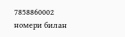7858860002 номери билан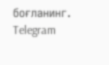боғланинг.
Telegram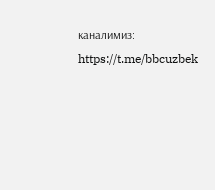каналимиз: https://t.me/bbcuzbek